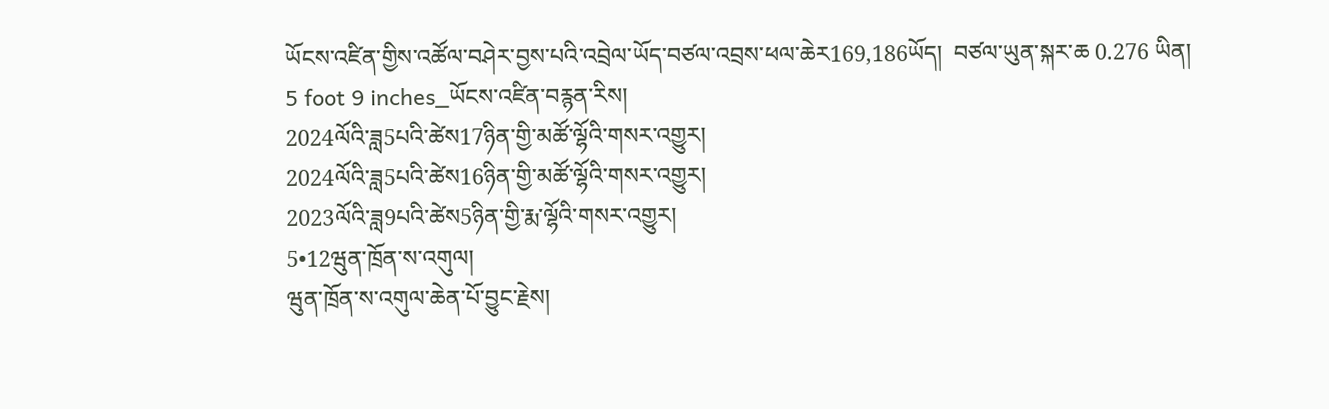ཡོངས་འཛིན་གྱིས་འཚོལ་བཤེར་བྱས་པའི་འབྲེལ་ཡོད་བཙལ་འབྲས་ཕལ་ཆེར169,186ཡོད།  བཙལ་ཡུན་སྐར་ཆ 0.276 ཡིན།
5 foot 9 inches_ཡོངས་འཛིན་བརྙན་རིས།
2024ལོའི་ཟླ5པའི་ཚེས17ཉིན་གྱི་མཚོ་ལྷོའི་གསར་འགྱུར།
2024ལོའི་ཟླ5པའི་ཚེས16ཉིན་གྱི་མཚོ་ལྷོའི་གསར་འགྱུར།
2023ལོའི་ཟླ9པའི་ཚེས5ཉིན་གྱི་རྨ་ལྷོའི་གསར་འགྱུར།
5•12ཝུན་ཁྲོན་ས་འགུལ།
ཝུན་ཁྲོན་ས་འགུལ་ཆེན་པོ་བྱུང་རྗེས།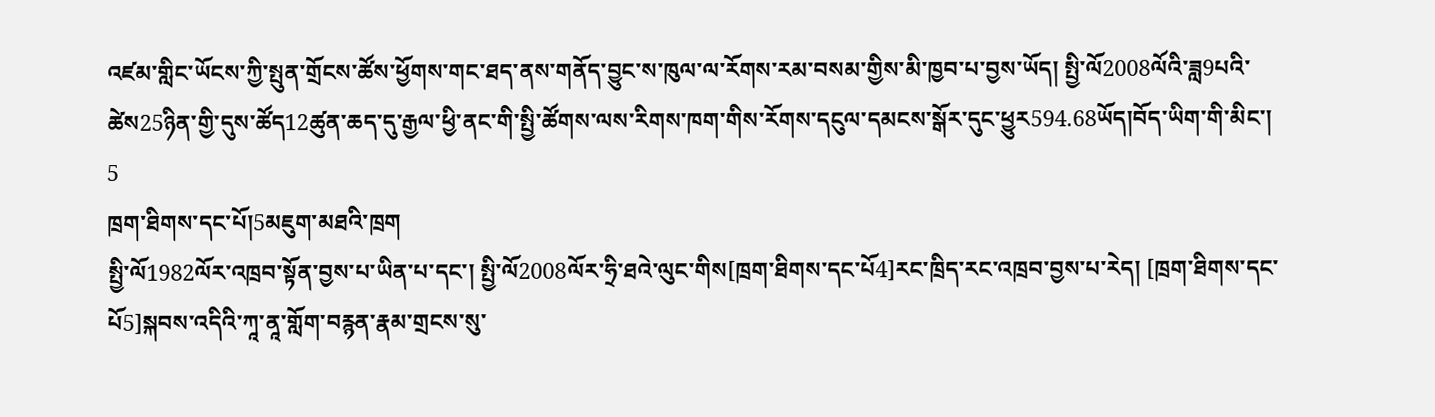འཛམ་གླིང་ཡོངས་ཀྱི་སྤུན་གྲོངས་ཚོས་ཕྱོགས་གང་ཐད་ནས་གནོད་བྱུང་ས་ཁུལ་ལ་རོགས་རམ་བསམ་གྱིས་མི་ཁྱབ་པ་བྱས་ཡོད། སྤྱི་ལོ2008ལོའི་ཟླ9པའི་ཚེས25ཉིན་གྱི་དུས་ཚོད12ཚུན་ཆད་དུ་རྒྱལ་ཕྱི་ནང་གི་སྤྱི་ཚོགས་ལས་རིགས་ཁག་གིས་རོགས་དངུལ་དམངས་སྒོར་དུང་ཕྱུར594.68ཡོད།བོད་ཡིག་གི་མིང་། 5
ཁྲག་ཐིགས་དང་པོ།5མཇུག་མཐའི་ཁྲག
སྤྱི་ལོ1982ལོར་འཁྲབ་སྟོན་བྱས་པ་ཡིན་པ་དང་། སྤྱི་ལོ2008ལོར་ཧྲི་ཐའེ་ལུང་གིས[ཁྲག་ཐིགས་དང་པོ4]རང་ཁྲིད་རང་འཁྲབ་བྱས་པ་རེད། [ཁྲག་ཐིགས་དང་པོ5]སྐབས་འདིའི་ཀཱ་ནཱ་གློག་བརྙན་རྣམ་གྲངས་སུ་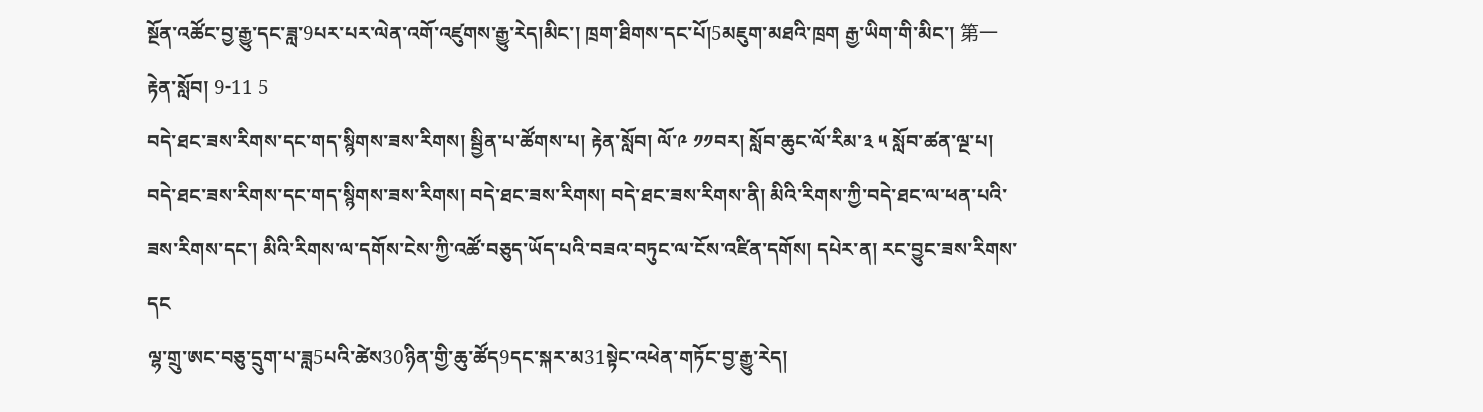སྔོན་འཚོང་བྱ་རྒྱུ་དང་ཟླ་9པར་པར་ལེན་འགོ་འཛུགས་རྒྱུ་རེད།མིང་། ཁྲག་ཐིགས་དང་པོ།5མཇུག་མཐའི་ཁྲག རྒྱ་ཡིག་གི་མིང་། 第一
རྟེན་སློབ། 9-11 5
བདེ་ཐང་ཟས་རིགས་དང་གད་སྙིགས་ཟས་རིགས། སྦྱིན་པ་ཚོགས་པ། རྟེན་སློབ། ལོ་༩ ༡༡བར། སློབ་ཆུང་ལོ་རིམ་༣ ༥ སློབ་ཚན་ལྔ་པ། བདེ་ཐང་ཟས་རིགས་དང་གད་སྙིགས་ཟས་རིགས། བདེ་ཐང་ཟས་རིགས། བདེ་ཐང་ཟས་རིགས་ནི། མིའི་རིགས་ཀྱི་བདེ་ཐང་ལ་ཕན་པའི་ཟས་རིགས་དང་། མིའི་རིགས་ལ་དགོས་ངེས་ཀྱི་འཚོ་བཅུད་ཡོད་པའི་བཟའ་བཏུང་ལ་ངོས་འཛིན་དགོས། དཔེར་ན། རང་བྱུང་ཟས་རིགས་དང
ལྷ་གྲུ་ཨང་བཅུ་དྲུག་པ་ཟླ5པའི་ཚེས30ཉིན་གྱི་ཆུ་ཚོད9དང་སྐར་མ31སྟེང་འཕེན་གཏོང་བྱ་རྒྱུ་རེད།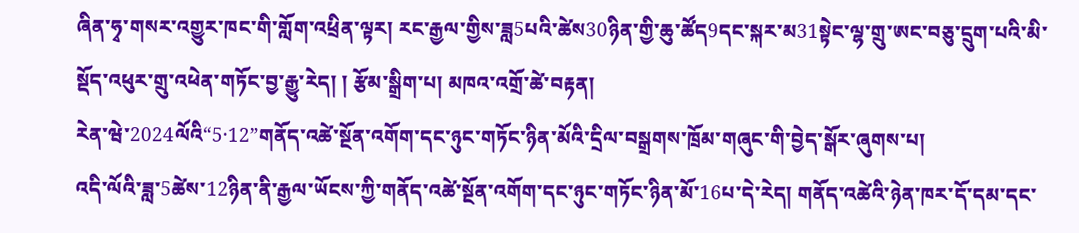ཞིན་ཧྭ་གསར་འགྱུར་ཁང་གི་གློག་འཕྲིན་ལྟར། རང་རྒྱལ་གྱིས་ཟླ5པའི་ཚེས30ཉིན་གྱི་ཆུ་ཚོད9དང་སྐར་མ31སྟེང་ལྷ་གྲུ་ཨང་བཅུ་དྲུག་པའི་མི་སྡོད་འཕུར་གྲུ་འཕེན་གཏོང་བྱ་རྒྱུ་རེད། ། རྩོམ་སྒྲིག་པ། མཁའ་འགྲོ་ཚེ་བརྟན།
རེན་ཝེ་2024ལོའི“5·12”གནོད་འཚེ་སྔོན་འགོག་དང་ཉུང་གཏོང་ཉིན་མོའི་དྲིལ་བསྒྲགས་ཁྲོམ་གཞུང་གི་བྱེད་སྒོར་ཞུགས་པ།
འདི་ལོའི་ཟླ་5ཚེས་12ཉིན་ནི་རྒྱལ་ཡོངས་ཀྱི་གནོད་འཚེ་སྔོན་འགོག་དང་ཉུང་གཏོང་ཉིན་མོ་16པ་དེ་རེད། གནོད་འཚེའི་ཉེན་ཁར་དོ་དམ་དང་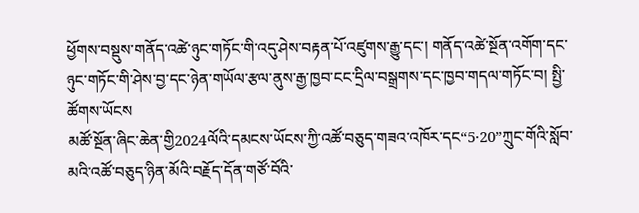ཕྱོགས་བསྡུས་གནོད་འཚེ་ཉུང་གཏོང་གི་འདུ་ཤེས་བརྟན་པོ་འཛུགས་རྒྱུ་དང་། གནོད་འཚེ་སྔོན་འགོག་དང་ཉུང་གཏོང་གི་ཤེས་བྱ་དང་ཉེན་གཡོལ་རྩལ་ནུས་རྒྱ་ཁྱབ་ངང་དྲིལ་བསྒྲགས་དང་ཁྱབ་གདལ་གཏོང་བ། སྤྱི་ཚོགས་ཡོངས
མཚོ་སྔོན་ཞིང་ཆེན་གྱི2024ལོའི་དམངས་ཡོངས་ཀྱི་འཚོ་བཅུད་གཟའ་འཁོར་དང“5·20”ཀྲུང་གོའི་སློབ་མའི་འཚོ་བཅུད་ཉིན་མོའི་བརྗོད་དོན་གཙོ་བོའི་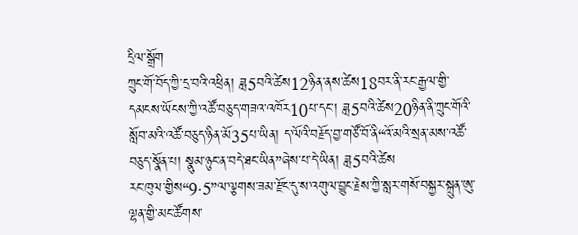དྲིལ་སྒྲོག
ཀྲུང་གོ་བོད་ཀྱི་དྲ་བའི་འཕྲིན། ཟླ5བའི་ཚེས12ཉིན་ནས་ཚེས18བར་ནི་རང་རྒྱལ་གྱི་དམངས་ཡོངས་ཀྱི་འཚོ་བཅུད་གཟའ་འཁོར10པ་དང་། ཟླ5བའི་ཚེས20ཉིན་ནི་ཀྲུང་གོའི་སློབ་མའི་འཚོ་བཅུད་ཉིན་མོ35པ་ཡིན། ད་ལོའི་བརྗོད་བྱ་གཙོ་བོ་ནི“འོ་མའི་སྲན་མས་འཚོ་བཅུད་སྣོན་པ། སྣུམ་ཉུང་ན་བདེ་ཐང་ཡིན”ཞེས་པ་དེ་ཡིན། ཟླ5བའི་ཚེས
རང་ཁུལ་གྱིས“9·5”ལ་ལྕགས་ཟམ་རྫོང་དུ་ས་འགུལ་བྱུང་རྗེས་ཀྱི་སླར་གསོ་བསྐྱར་སྐྲུན་ཨུ་ལྷན་གྱི་མང་ཚོགས་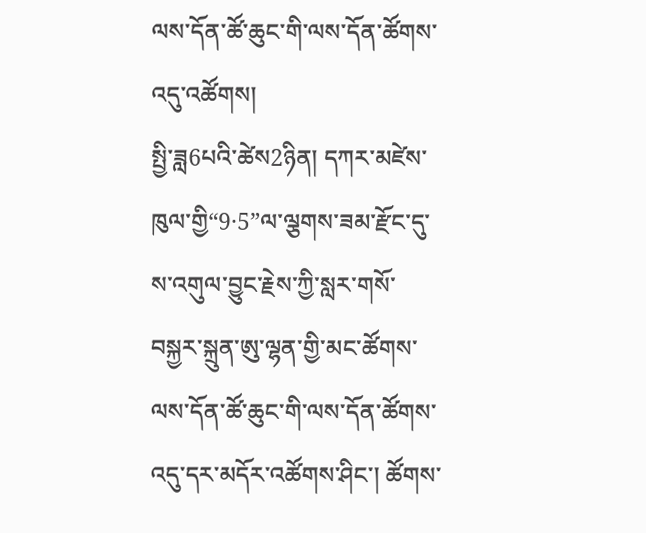ལས་དོན་ཚོ་ཆུང་གི་ལས་དོན་ཚོགས་འདུ་འཚོགས།
སྤྱི་ཟླ6པའི་ཚེས2ཉིན། དཀར་མཛེས་ཁུལ་གྱི“9·5”ལ་ལྕགས་ཟམ་རྫོང་དུ་ས་འགུལ་བྱུང་རྗེས་ཀྱི་སླར་གསོ་བསྐྱར་སྐྲུན་ཨུ་ལྷན་གྱི་མང་ཚོགས་ལས་དོན་ཚོ་ཆུང་གི་ལས་དོན་ཚོགས་འདུ་དར་མདོར་འཚོགས་ཤིང་། ཚོགས་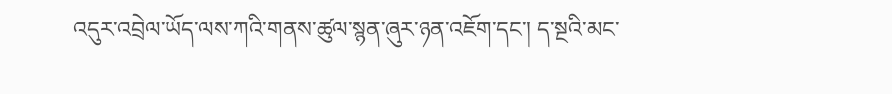འདུར་འབྲེལ་ཡོད་ལས་ཀའི་གནས་ཚུལ་སྙན་ཞུར་ཉན་འཇོག་དང་། ད་སྔའི་མང་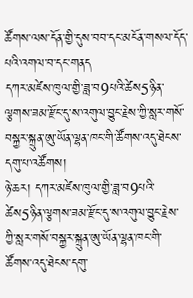ཚོགས་ལས་དོན་གྱི་དུས་བབ་དང་མངོན་གསལ་དོད་པའི་འགལ་བ་དང་གནད
དཀར་མཛེས་ཁུལ་གྱི་ཟླ་བ9པའི་ཚེས5ཉིན་ལྕགས་ཟམ་རྫོང་དུ་ས་འགུལ་བྱུང་རྗེས་ཀྱི་སླར་གསོ་བསྐྱར་སྐྲུན་ཨུ་ཡོན་ལྷན་ཁང་གི་ཚོགས་འདུ་ཐེངས་དགུ་པ་འཚོགས།
ཉེ་ཆར། དཀར་མཛེས་ཁུལ་གྱི་ཟླ་བ9པའི་ཚེས5ཉིན་ལྕགས་ཟམ་རྫོང་དུ་ས་འགུལ་བྱུང་རྗེས་ཀྱི་སླར་གསོ་བསྐྱར་སྐྲུན་ཨུ་ཡོན་ལྷན་ཁང་གི་ཚོགས་འདུ་ཐེངས་དགུ་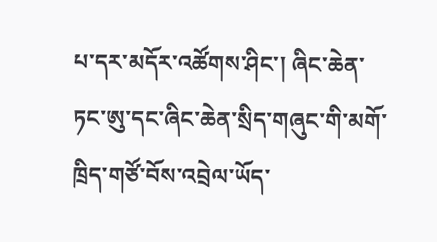པ་དར་མདོར་འཚོགས་ཤིང་། ཞིང་ཆེན་ཏང་ཨུ་དང་ཞིང་ཆེན་སྲིད་གཞུང་གི་མགོ་ཁྲིད་གཙོ་བོས་འབྲེལ་ཡོད་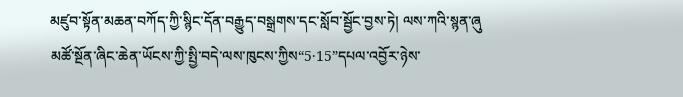མཛུབ་སྟོན་མཆན་བཀོད་ཀྱི་སྙིང་དོན་བརྒྱུད་བསྒྲགས་དང་སློབ་སྦྱོང་བྱས་ཏེ། ལས་ཀའི་སྙན་ཞུ
མཚོ་སྔོན་ཞིང་ཆེན་ཡོངས་ཀྱི་སྤྱི་བདེ་ལས་ཁུངས་ཀྱིས“5·15”དཔལ་འབྱོར་ཉེས་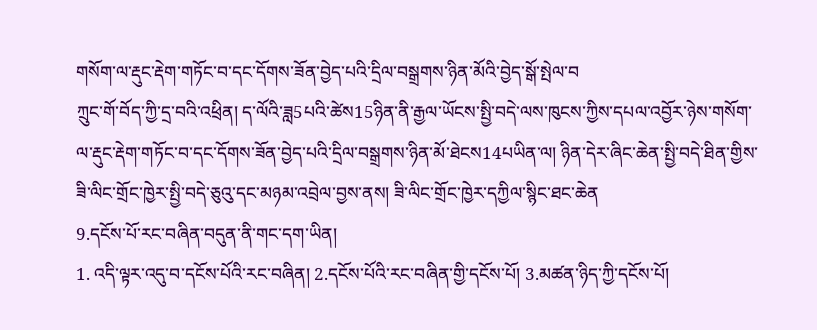གསོག་ལ་རྡུང་རྡེག་གཏོང་བ་དང་དོགས་ཟོན་བྱེད་པའི་དྲིལ་བསྒྲགས་ཉིན་མོའི་བྱེད་སྒོ་སྤེལ་བ
ཀྲུང་གོ་བོད་ཀྱི་དྲ་བའི་འཕྲིན། ད་ལོའི་ཟླ5པའི་ཚེས15ཉིན་ནི་རྒྱལ་ཡོངས་སྤྱི་བདེ་ལས་ཁུངས་ཀྱིས་དཔལ་འབྱོར་ཉེས་གསོག་ལ་རྡུང་རྡེག་གཏོང་བ་དང་དོགས་ཟོན་བྱེད་པའི་དྲིལ་བསྒྲགས་ཉིན་མོ་ཐེངས14པཡིན་ལ། ཉིན་དེར་ཞིང་ཆེན་སྤྱི་བདེ་ཐིན་གྱིས་ཟི་ལིང་གྲོང་ཁྱེར་སྤྱི་བདེ་ཅུའུ་དང་མཉམ་འབྲེལ་བྱས་ནས། ཟི་ལིང་གྲོང་ཁྱེར་དཀྱིལ་སྙིང་ཐང་ཆེན
9.དངོས་པོ་རང་བཞིན་བདུན་ནི་གང་དག་ཡིན།
1. འདི་ལྟར་འདུ་བ་དངོས་པོའི་རང་བཞིན། 2.དངོས་པོའི་རང་བཞིན་གྱི་དངོས་པོ། 3.མཚན་ཉིད་ཀྱི་དངོས་པོ།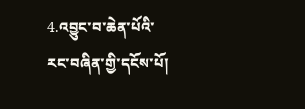4.འབྱུང་བ་ཆེན་པོའི་རང་བཞིན་གྱི་དངོས་པོ།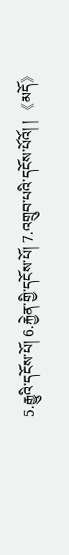5.རྒྱུའི་དངོས་པོ། 6.རྐྱེན་གྱི་དངོས་པོ། 7.འགྲུབ་པའི་དངོས་པོའོ། ། 《མདོ》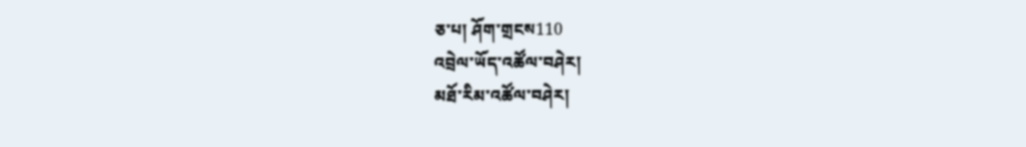ཅ་པ། ཤོག་གྲངས110
འབྲེལ་ཡོད་འཚོལ་བཤེར།
མཐོ་རིམ་འཚོལ་བཤེར།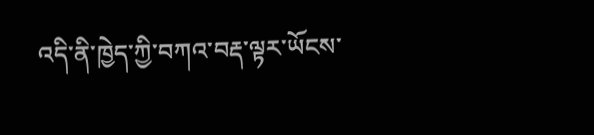འདི་ནི་ཁྱེད་ཀྱི་བཀའ་བརྡ་ལྟར་ཡོངས་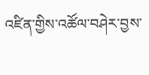འཛིན་གྱིས་འཚོལ་བཤེར་བྱས་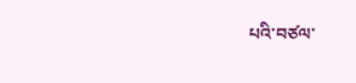པའི་བཙལ་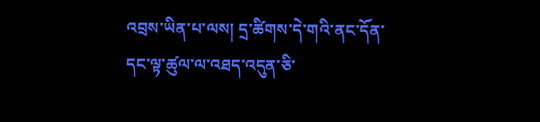འབྲས་ཡིན་པ་ལས། དྲ་ཚིགས་དེ་གའི་ནང་དོན་དང་ལྟ་ཚུལ་ལ་འཐད་འདུན་ཅི་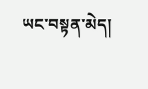ཡང་བསྟན་མེད།